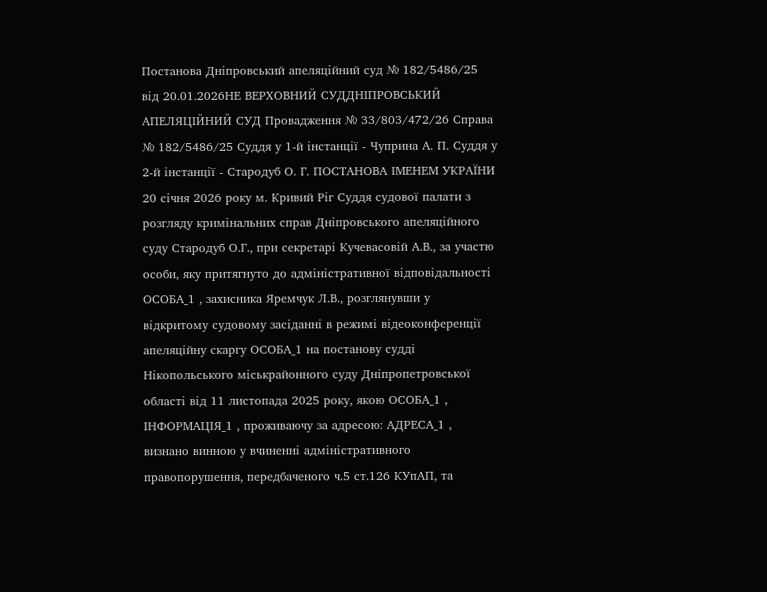Постанова Дніпровський апеляційний суд № 182/5486/25
від 20.01.2026НЕ ВЕРХОВНИЙ СУДДНІПРОВСЬКИЙ АПЕЛЯЦІЙНИЙ СУД Провадження № 33/803/472/26 Справа № 182/5486/25 Суддя у 1-й інстанції - Чуприна А. П. Суддя у 2-й інстанції - Стародуб О. Г. ПОСТАНОВА ІМЕНЕМ УКРАЇНИ 20 січня 2026 року м. Кривий Ріг Суддя судової палати з розгляду кримінальних справ Дніпровського апеляційного суду Стародуб О.Г., при секретарі Кучевасовій А.В., за участю особи, яку притягнуто до адміністративної відповідальності ОСОБА_1 , захисника Яремчук Л.В., розглянувши у відкритому судовому засіданні в режимі відеоконференції апеляційну скаргу ОСОБА_1 на постанову судді Нікопольського міськрайонного суду Дніпропетровської області від 11 листопада 2025 року, якою ОСОБА_1 , ІНФОРМАЦІЯ_1 , проживаючу за адресою: АДРЕСА_1 , визнано винною у вчиненні адміністративного правопорушення, передбаченого ч.5 ст.126 КУпАП, та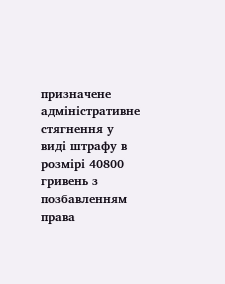призначене адміністративне стягнення у виді штрафу в розмірі 40800 гривень з позбавленням права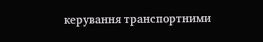керування транспортними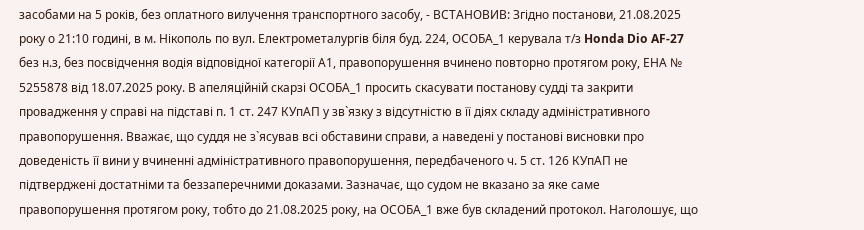засобами на 5 років, без оплатного вилучення транспортного засобу, - ВСТАНОВИВ: Згідно постанови, 21.08.2025 року о 21:10 годині, в м. Нікополь по вул. Електрометалургів біля буд. 224, ОСОБА_1 керувала т/з Honda Dio AF-27 без н.з, без посвідчення водія відповідної категорії А1, правопорушення вчинено повторно протягом року, ЕНА № 5255878 від 18.07.2025 року. В апеляційній скарзі ОСОБА_1 просить скасувати постанову судді та закрити провадження у справі на підставі п. 1 ст. 247 КУпАП у зв`язку з відсутністю в її діях складу адміністративного правопорушення. Вважає, що суддя не з`ясував всі обставини справи, а наведені у постанові висновки про доведеність її вини у вчиненні адміністративного правопорушення, передбаченого ч. 5 ст. 126 КУпАП не підтверджені достатніми та беззаперечними доказами. Зазначає, що судом не вказано за яке саме правопорушення протягом року, тобто до 21.08.2025 року, на ОСОБА_1 вже був складений протокол. Наголошує, що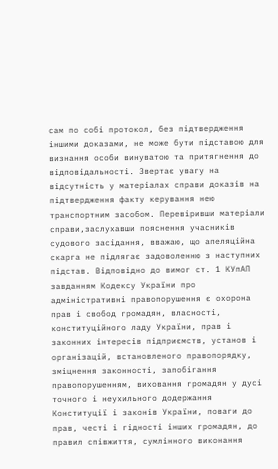сам по собі протокол, без підтвердження іншими доказами, не може бути підставою для визнання особи винуватою та притягнення до відповідальності. Звертає увагу на відсутність у матеріалах справи доказів на підтвердження факту керування нею транспортним засобом. Перевіривши матеріали справи,заслухавши пояснення учасників судового засідання, вважаю, що апеляційна скарга не підлягає задоволенню з наступних підстав. Відповідно до вимог ст. 1 КУпАП завданням Кодексу України про адміністративні правопорушення є охорона прав і свобод громадян, власності, конституційного ладу України, прав і законних інтересів підприємств, установ і організацій, встановленого правопорядку, зміцнення законності, запобігання правопорушенням, виховання громадян у дусі точного і неухильного додержання Конституції і законів України, поваги до прав, честі і гідності інших громадян, до правил співжиття, сумлінного виконання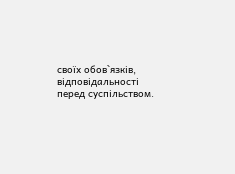своїх обов`язків, відповідальності перед суспільством.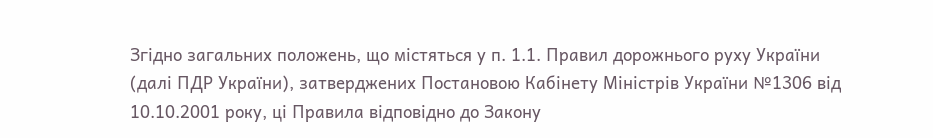Згідно загальних положень, що містяться у п. 1.1. Правил дорожнього руху України (далі ПДР України), затверджених Постановою Кабінету Міністрів України №1306 від 10.10.2001 року, ці Правила відповідно до Закону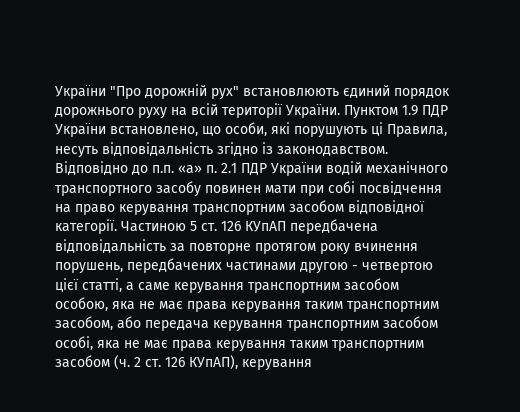України "Про дорожній рух" встановлюють єдиний порядок дорожнього руху на всій території України. Пунктом 1.9 ПДР України встановлено, що особи, які порушують ці Правила, несуть відповідальність згідно із законодавством. Відповідно до п.п. «а» п. 2.1 ПДР України водій механічного транспортного засобу повинен мати при собі посвідчення на право керування транспортним засобом відповідної категорії. Частиною 5 ст. 126 КУпАП передбачена відповідальність за повторне протягом року вчинення порушень, передбачених частинами другою - четвертою цієї статті, а саме керування транспортним засобом особою, яка не має права керування таким транспортним засобом, або передача керування транспортним засобом особі, яка не має права керування таким транспортним засобом (ч. 2 ст. 126 КУпАП), керування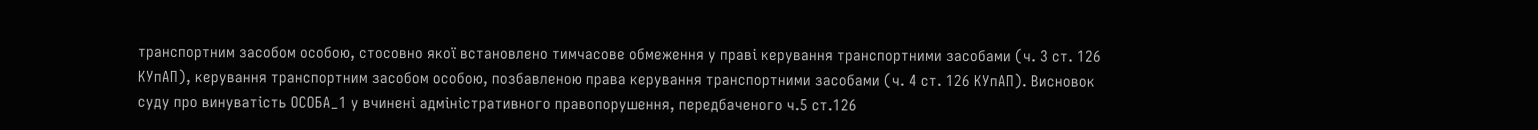транспортним засобом особою, стосовно якої встановлено тимчасове обмеження у праві керування транспортними засобами (ч. 3 ст. 126 КУпАП), керування транспортним засобом особою, позбавленою права керування транспортними засобами (ч. 4 ст. 126 КУпАП). Висновок суду про винуватість ОСОБА_1 у вчинені адміністративного правопорушення, передбаченого ч.5 ст.126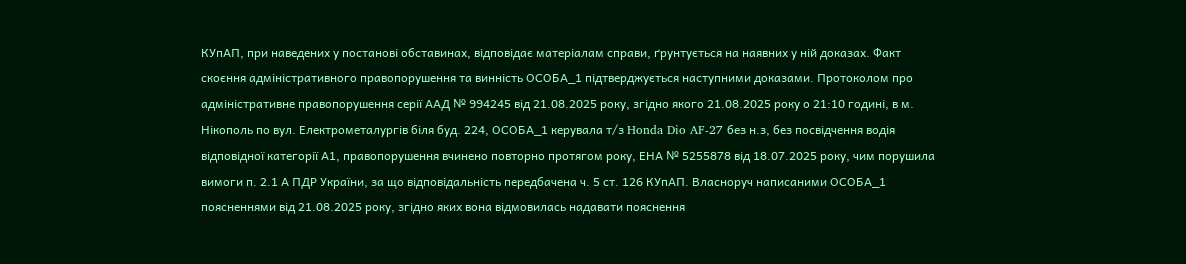КУпАП, при наведених у постанові обставинах, відповідає матеріалам справи, ґрунтується на наявних у ній доказах. Факт скоєння адміністративного правопорушення та винність ОСОБА_1 підтверджується наступними доказами. Протоколом про адміністративне правопорушення серії ААД № 994245 від 21.08.2025 року, згідно якого 21.08.2025 року о 21:10 годині, в м. Нікополь по вул. Електрометалургів біля буд. 224, ОСОБА_1 керувала т/з Honda Dio AF-27 без н.з, без посвідчення водія відповідної категорії А1, правопорушення вчинено повторно протягом року, ЕНА № 5255878 від 18.07.2025 року, чим порушила вимоги п. 2.1 А ПДР України, за що відповідальність передбачена ч. 5 ст. 126 КУпАП. Власноруч написаними ОСОБА_1 поясненнями від 21.08.2025 року, згідно яких вона відмовилась надавати пояснення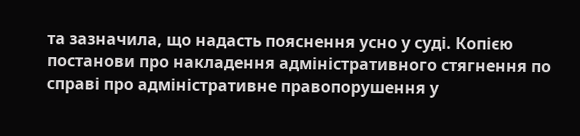та зазначила, що надасть пояснення усно у суді. Копією постанови про накладення адміністративного стягнення по справі про адміністративне правопорушення у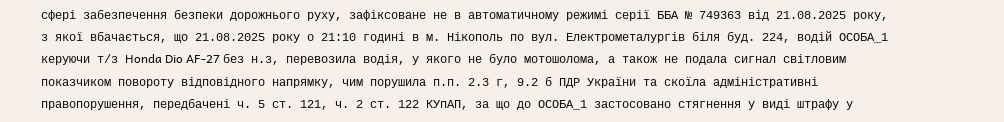сфері забезпечення безпеки дорожнього руху, зафіксоване не в автоматичному режимі серії ББА № 749363 від 21.08.2025 року, з якої вбачається, що 21.08.2025 року о 21:10 годині в м. Нікополь по вул. Електрометалургів біля буд. 224, водій ОСОБА_1 керуючи т/з Honda Dio AF-27 без н.з, перевозила водія, у якого не було мотошолома, а також не подала сигнал світловим показчиком повороту відповідного напрямку, чим порушила п.п. 2.3 г, 9.2 б ПДР України та скоїла адміністративні правопорушення, передбачені ч. 5 ст. 121, ч. 2 ст. 122 КУпАП, за що до ОСОБА_1 застосовано стягнення у виді штрафу у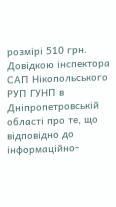розмірі 510 грн. Довідкою інспектора САП Нікопольського РУП ГУНП в Дніпропетровській області про те, що відповідно до інформаційно-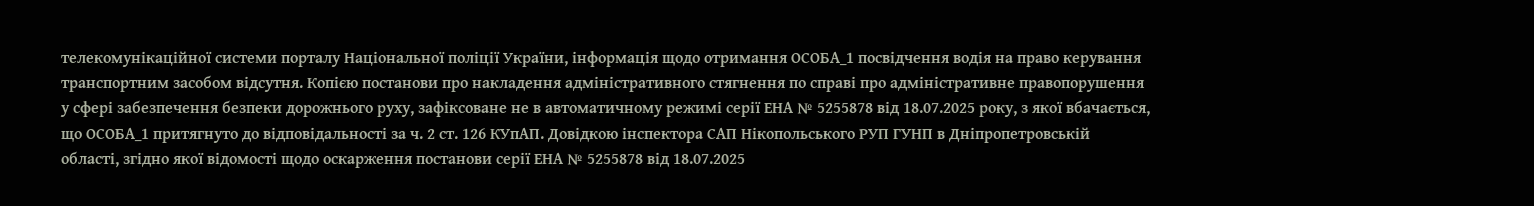телекомунікаційної системи порталу Національної поліції України, інформація щодо отримання ОСОБА_1 посвідчення водія на право керування транспортним засобом відсутня. Копією постанови про накладення адміністративного стягнення по справі про адміністративне правопорушення у сфері забезпечення безпеки дорожнього руху, зафіксоване не в автоматичному режимі серії ЕНА № 5255878 від 18.07.2025 року, з якої вбачається, що ОСОБА_1 притягнуто до відповідальності за ч. 2 ст. 126 КУпАП. Довідкою інспектора САП Нікопольського РУП ГУНП в Дніпропетровській області, згідно якої відомості щодо оскарження постанови серії ЕНА № 5255878 від 18.07.2025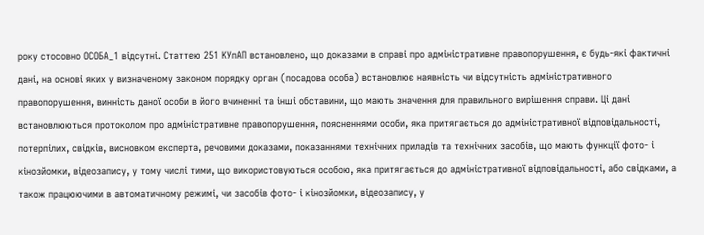року стосовно ОСОБА_1 відсутні. Статтею 251 КУпАП встановлено, що доказами в справі про адміністративне правопорушення, є будь-які фактичні дані, на основі яких у визначеному законом порядку орган (посадова особа) встановлює наявність чи відсутність адміністративного правопорушення, винність даної особи в його вчиненні та інші обставини, що мають значення для правильного вирішення справи. Ці дані встановлюються протоколом про адміністративне правопорушення, поясненнями особи, яка притягається до адміністративної відповідальності, потерпілих, свідків, висновком експерта, речовими доказами, показаннями технічних приладів та технічних засобів, що мають функції фото- і кінозйомки, відеозапису, у тому числі тими, що використовуються особою, яка притягається до адміністративної відповідальності, або свідками, а також працюючими в автоматичному режимі, чи засобів фото- і кінозйомки, відеозапису, у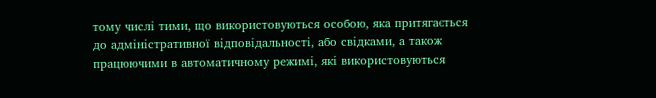тому числі тими, що використовуються особою, яка притягається до адміністративної відповідальності, або свідками, а також працюючими в автоматичному режимі, які використовуються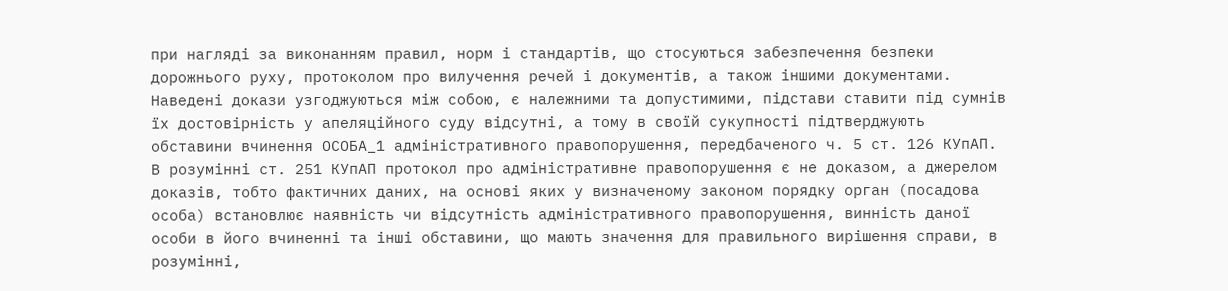при нагляді за виконанням правил, норм і стандартів, що стосуються забезпечення безпеки дорожнього руху, протоколом про вилучення речей і документів, а також іншими документами. Наведені докази узгоджуються між собою, є належними та допустимими, підстави ставити під сумнів їх достовірність у апеляційного суду відсутні, а тому в своїй сукупності підтверджують обставини вчинення ОСОБА_1 адміністративного правопорушення, передбаченого ч. 5 ст. 126 КУпАП. В розумінні ст. 251 КУпАП протокол про адміністративне правопорушення є не доказом, а джерелом доказів, тобто фактичних даних, на основі яких у визначеному законом порядку орган (посадова особа) встановлює наявність чи відсутність адміністративного правопорушення, винність даної особи в його вчиненні та інші обставини, що мають значення для правильного вирішення справи, в розумінні,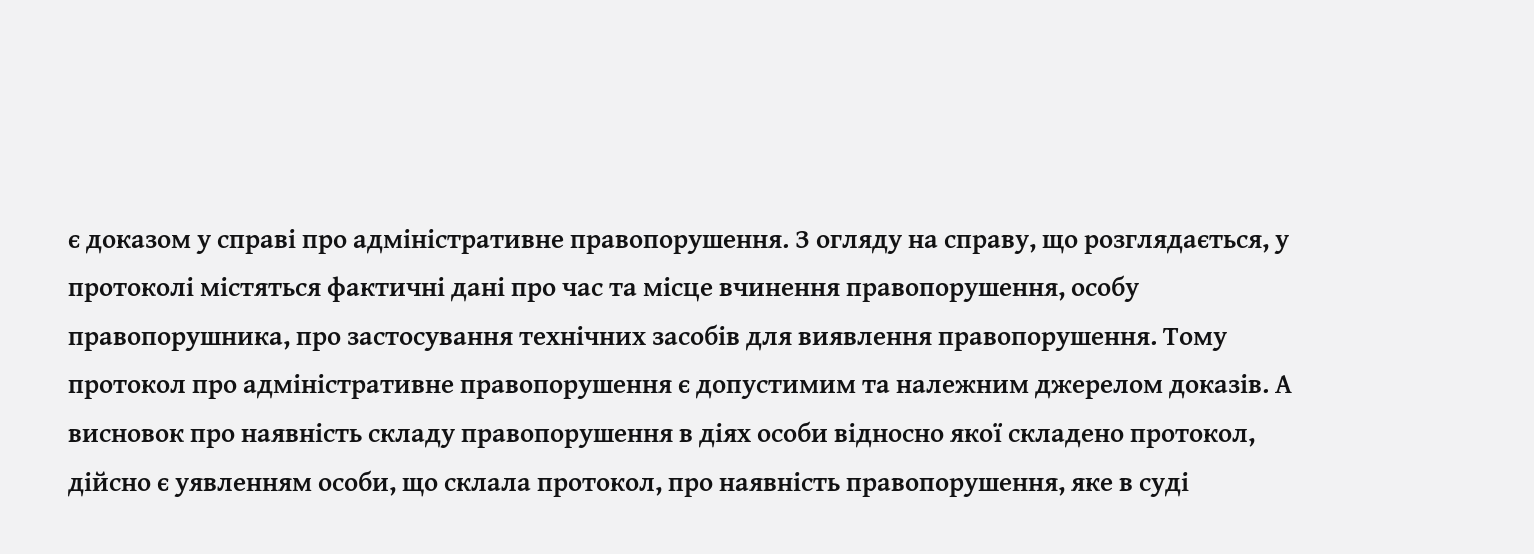є доказом у справі про адміністративне правопорушення. З огляду на справу, що розглядається, у протоколі містяться фактичні дані про час та місце вчинення правопорушення, особу правопорушника, про застосування технічних засобів для виявлення правопорушення. Тому протокол про адміністративне правопорушення є допустимим та належним джерелом доказів. А висновок про наявність складу правопорушення в діях особи відносно якої складено протокол, дійсно є уявленням особи, що склала протокол, про наявність правопорушення, яке в суді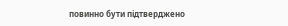повинно бути підтверджено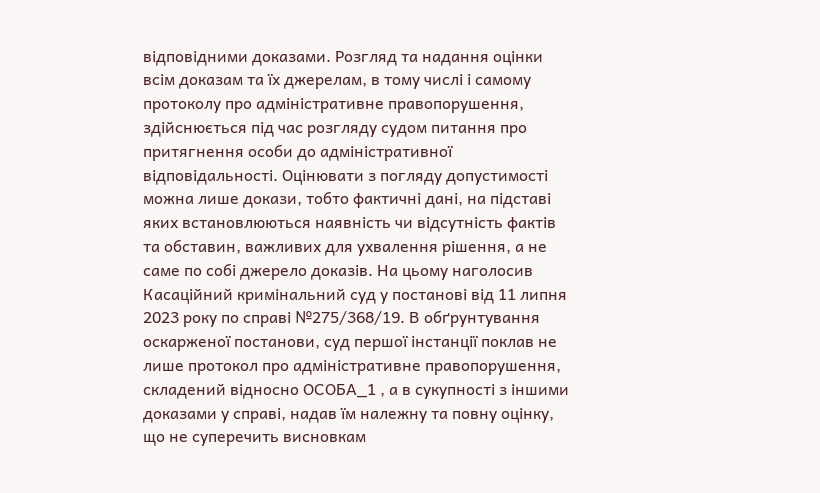відповідними доказами. Розгляд та надання оцінки всім доказам та їх джерелам, в тому числі і самому протоколу про адміністративне правопорушення, здійснюється під час розгляду судом питання про притягнення особи до адміністративної відповідальності. Оцінювати з погляду допустимості можна лише докази, тобто фактичні дані, на підставі яких встановлюються наявність чи відсутність фактів та обставин, важливих для ухвалення рішення, а не саме по собі джерело доказів. На цьому наголосив Касаційний кримінальний суд у постанові від 11 липня 2023 року по справі №275/368/19. В обґрунтування оскарженої постанови, суд першої інстанції поклав не лише протокол про адміністративне правопорушення, складений відносно ОСОБА_1 , а в сукупності з іншими доказами у справі, надав їм належну та повну оцінку, що не суперечить висновкам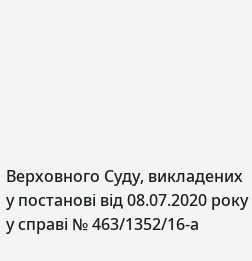Верховного Суду, викладених у постанові від 08.07.2020 року у справі № 463/1352/16-а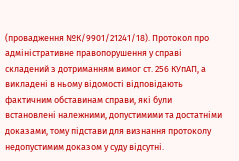(провадження №К/9901/21241/18). Протокол про адміністративне правопорушення у справі складений з дотриманням вимог ст. 256 КУпАП, а викладені в ньому відомості відповідають фактичним обставинам справи, які були встановлені належними, допустимими та достатніми доказами, тому підстави для визнання протоколу недопустимим доказом у суду відсутні.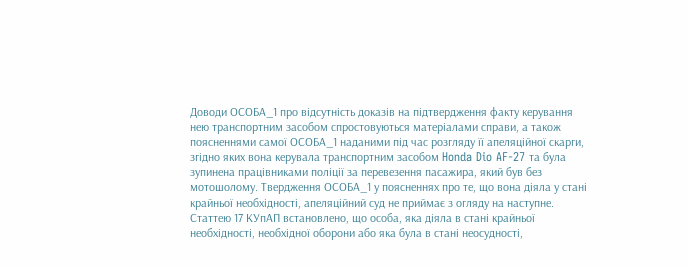Доводи ОСОБА_1 про відсутність доказів на підтвердження факту керування нею транспортним засобом спростовуються матеріалами справи, а також поясненнями самої ОСОБА_1 наданими під час розгляду її апеляційної скарги, згідно яких вона керувала транспортним засобом Honda Dio AF-27 та була зупинена працівниками поліції за перевезення пасажира, який був без мотошолому. Твердження ОСОБА_1 у поясненнях про те, що вона діяла у стані крайньої необхідності, апеляційний суд не приймає з огляду на наступне. Статтею 17 КУпАП встановлено, що особа, яка діяла в стані крайньої необхідності, необхідної оборони або яка була в стані неосудності,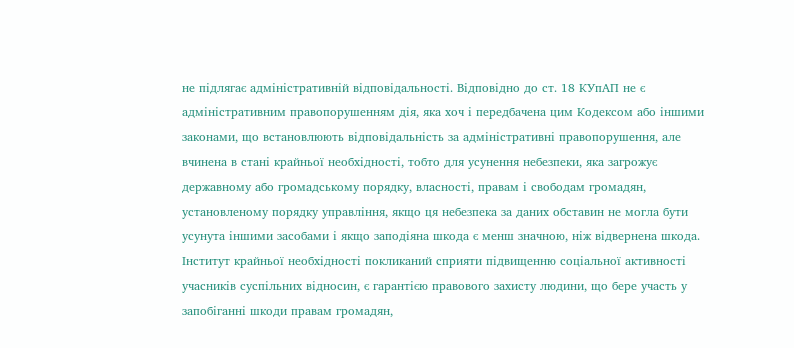не підлягає адміністративній відповідальності. Відповідно до ст. 18 КУпАП не є адміністративним правопорушенням дія, яка хоч і передбачена цим Кодексом або іншими законами, що встановлюють відповідальність за адміністративні правопорушення, але вчинена в стані крайньої необхідності, тобто для усунення небезпеки, яка загрожує державному або громадському порядку, власності, правам і свободам громадян, установленому порядку управління, якщо ця небезпека за даних обставин не могла бути усунута іншими засобами і якщо заподіяна шкода є менш значною, ніж відвернена шкода. Інститут крайньої необхідності покликаний сприяти підвищенню соціальної активності учасників суспільних відносин, є гарантією правового захисту людини, що бере участь у запобіганні шкоди правам громадян,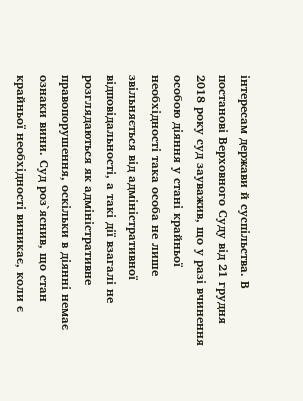інтересам держави й суспільства. В постанові Верховного Суду від 21 грудня 2018 року суд зауважив, що у разі вчинення особою діяння у стані крайньої необхідності така особа не лише звільняється від адміністративної відповідальності, а такі дії взагалі не розглядаються як адміністративне правопорушення, оскільки в діянні немає ознаки вини. Суд роз`яснив, що стан крайньої необхідності виникає, коли є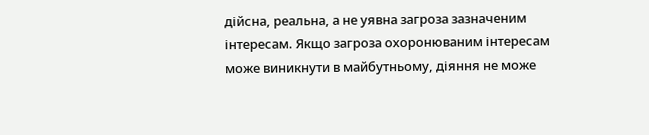дійсна, реальна, а не уявна загроза зазначеним інтересам. Якщо загроза охоронюваним інтересам може виникнути в майбутньому, діяння не може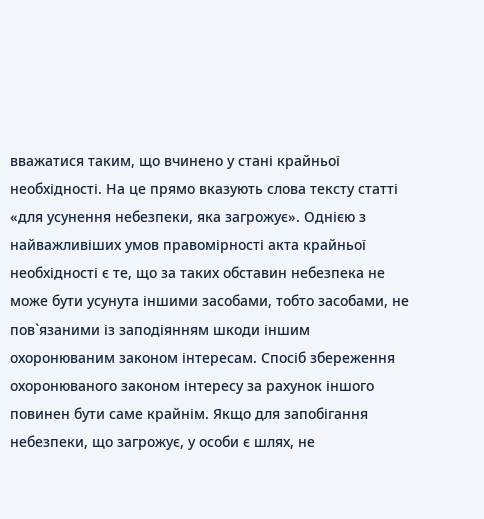вважатися таким, що вчинено у стані крайньої необхідності. На це прямо вказують слова тексту статті «для усунення небезпеки, яка загрожує». Однією з найважливіших умов правомірності акта крайньої необхідності є те, що за таких обставин небезпека не може бути усунута іншими засобами, тобто засобами, не пов`язаними із заподіянням шкоди іншим охоронюваним законом інтересам. Спосіб збереження охоронюваного законом інтересу за рахунок іншого повинен бути саме крайнім. Якщо для запобігання небезпеки, що загрожує, у особи є шлях, не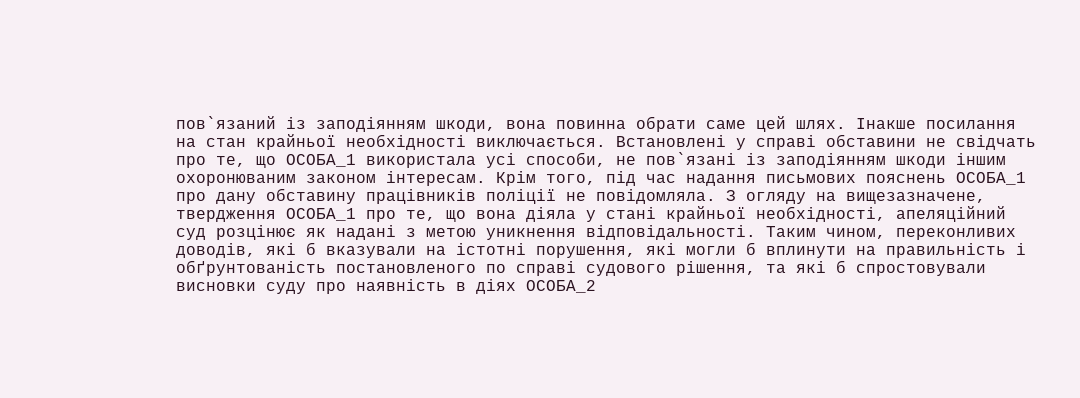пов`язаний із заподіянням шкоди, вона повинна обрати саме цей шлях. Інакше посилання на стан крайньої необхідності виключається. Встановлені у справі обставини не свідчать про те, що ОСОБА_1 використала усі способи, не пов`язані із заподіянням шкоди іншим охоронюваним законом інтересам. Крім того, під час надання письмових пояснень ОСОБА_1 про дану обставину працівників поліції не повідомляла. З огляду на вищезазначене, твердження ОСОБА_1 про те, що вона діяла у стані крайньої необхідності, апеляційний суд розцінює як надані з метою уникнення відповідальності. Таким чином, переконливих доводів, які б вказували на істотні порушення, які могли б вплинути на правильність і обґрунтованість постановленого по справі судового рішення, та які б спростовували висновки суду про наявність в діях ОСОБА_2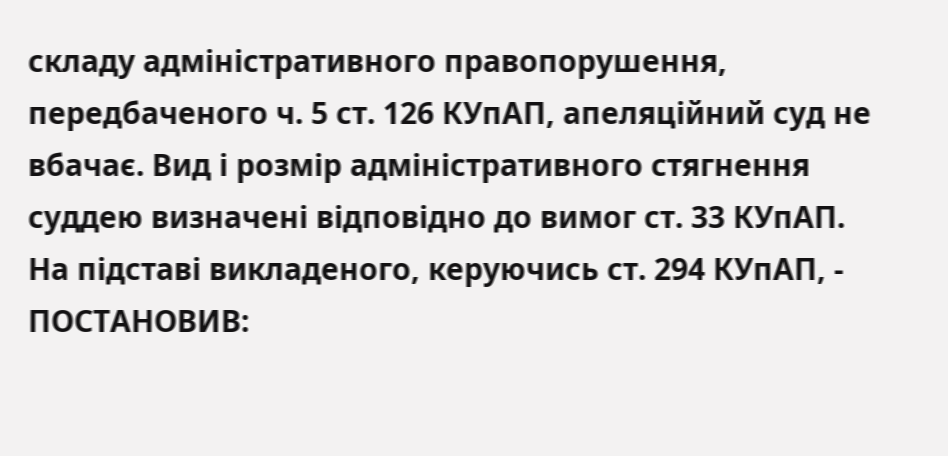складу адміністративного правопорушення, передбаченого ч. 5 ст. 126 КУпАП, апеляційний суд не вбачає. Вид і розмір адміністративного стягнення суддею визначені відповідно до вимог ст. 33 КУпАП. На підставі викладеного, керуючись ст. 294 КУпАП, -
ПОСТАНОВИВ: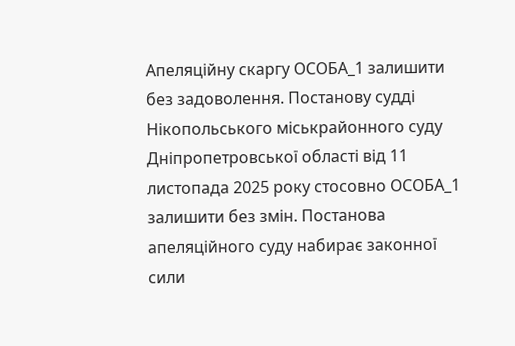Апеляційну скаргу ОСОБА_1 залишити без задоволення. Постанову судді Нікопольського міськрайонного суду Дніпропетровської області від 11 листопада 2025 року стосовно ОСОБА_1 залишити без змін. Постанова апеляційного суду набирає законної сили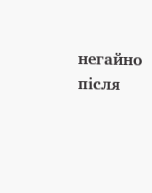негайно після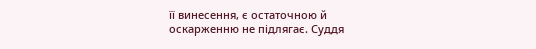її винесення, є остаточною й оскарженню не підлягає. Суддя